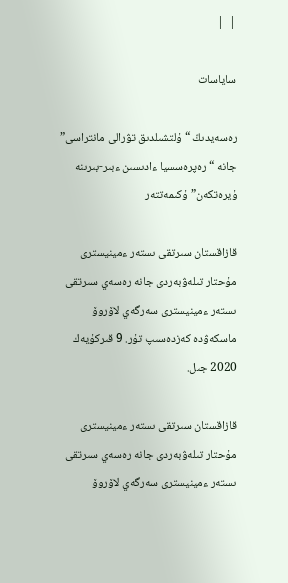|  |

ساياسات

رەسەيدىڭ “ۇلتشىلدىق تۋرالى مانتراسى” جانە “رەپرەسسيا ءادىسىن ءبىر-بىرىنە ۇيرەتكەن” ۇكىمەتتەر

قازاقستان سىرتقى ىستەر ءمينيسترى مۇحتار تىلەۋبەردى جانە رەسەي سىرتقى ىستەر ءمينيسترى سەرگەي لاۆروۆ ماسكەۋدە كەزدەسىپ تۇر. 9 قىركۇيەك 2020 جىل.

قازاقستان سىرتقى ىستەر ءمينيسترى مۇحتار تىلەۋبەردى جانە رەسەي سىرتقى ىستەر ءمينيسترى سەرگەي لاۆروۆ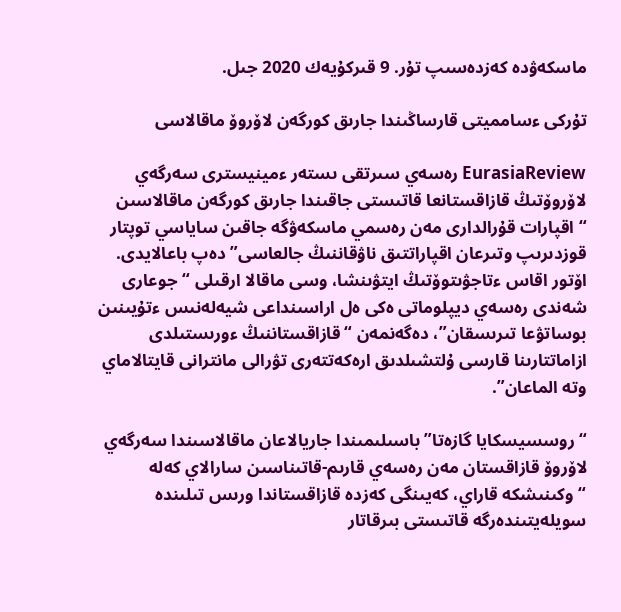ماسكەۋدە كەزدەسىپ تۇر. 9 قىركۇيەك 2020 جىل.

تۇركى ءسامميتى قارساڭىندا جارىق كورگەن لاۆروۆ ماقالاسى

EurasiaReview رەسەي سىرتقى ىستەر ءمينيسترى سەرگەي لاۆروۆتىڭ قازاقستانعا قاتىستى جاقىندا جارىق كورگەن ماقالاسىن “اقپارات قۇرالدارى مەن رەسمي ماسكەۋگە جاقىن ساياسي توپتار قوزدىرىپ وتىرعان اقپاراتتىق ناۋقاننىڭ جالعاسى” دەپ باعالايدى. اۆتور اقاس ءتاجۋىتوۆتىڭ ايتۋىنشا، وسى ماقالا ارقىلى “جوعارى شەندى رەسەي ديپلوماتى ەكى ەل اراسىنداعى شيەلەنىس ءتۇيىنىن بوساتۋعا تىرىسقان”، دەگەنمەن “قازاقستاننىڭ ءورىستىلدى ازاماتتارىنا قارسى ۇلتشىلدىق ارەكەتتەرى تۋرالى مانترانى قايتالاماي وتە الماعان”.

“روسسيسكايا گازەتا” باسىلىمىندا جاريالاعان ماقالاسىندا سەرگەي لاۆروۆ قازاقستان مەن رەسەي قارىم-قاتىناسىن سارالاي كەلە “وكىنىشكە قاراي، كەيىنگى كەزدە قازاقستاندا ورىس تىلىندە سويلەيتىندەرگە قاتىستى بىرقاتار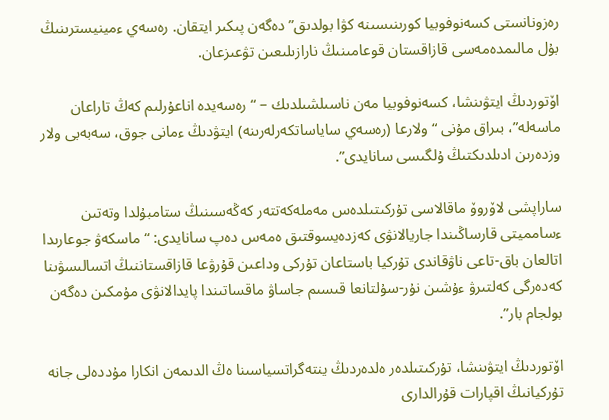رەزونانستى كسەنوفوبيا كورىنىسىنە كۋا بولدىق” دەگەن پىكىر ايتقان. رەسەي ءمينيسترىنىڭ بۇل مالىمدەمەسى قازاقستان قوعامىنىڭ نارازىلىعىن تۋعىزعان.

اۆتوردىڭ ايتۋىنشا، كسەنوفوبيا مەن ناسىلشىلدىك – “رەسەيدە اناعۇرلىم كەڭ تاراعان ماسەلە”، بىراق مۇنى “ولارعا (رەسەي ساياساتكەرلەرىنە) ايتۋدىڭ ءمانى جوق، سەبەبى ولار وزدەرىن ادىلدىكتىڭ ۇلگىسى سانايدى”.

ساراپشى لاۆروۆ ماقالاسى تۇركىتىلدەس مەملەكەتتەر كەڭەسىنىڭ ستامبۇلدا وتەتىن ءسامميتى قارساڭىندا جاريالانۋى كەزدەيسوقتىق ەمەس دەپ سانايدى: “ماسكەۋ جوعارىدا اتالعان باق-تاعى ناۋقاندى تۇركيا باستاعان تۇركى وداعىن قۇرۋعا قازاقستاننىڭ اتسالىسۋىنا كەدەرگى كەلتىرۋ ءۇشىن نۇر-سۇلتانعا قىسىم جاساۋ ماقساتىندا پايدالانۋى مۇمكىن دەگەن بولجام بار”.

اۆتوردىڭ ايتۋىنشا، تۇركىتىلدەر ەلدەردىڭ ينتەگراتسياسىنا ەڭ الدىمەن انكارا مۇددەلى جانە تۇركيانىڭ اقپارات قۇرالدارى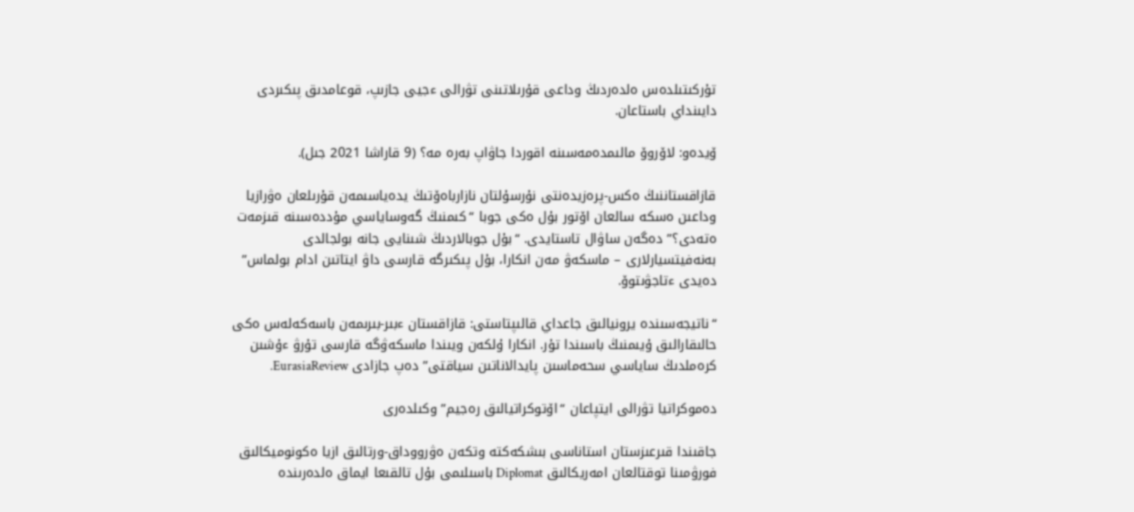تۇركىتىلدەس ەلدەردىڭ وداعى قۇرىلاتىنى تۋرالى ءجيى جازىپ، قوعامدىق پىكىردى دايىنداي باستاعان.

ۆيدەو: لاۆروۆ مالىمدەمەسىنە اقوردا جاۋاپ بەرە مە؟ (9 قاراشا 2021 جىل).

قازاقستاننىڭ ەكس-پرەزيدەنتى نۇرسۇلتان نازارباەۆتىڭ يدەياسىمەن قۇرىلعان ەۋرازيا وداعىن ەسكە سالعان اۆتور بۇل ەكى جوبا “كىمنىڭ گەوساياسي مۇددەسىنە قىزمەت ەتەدى؟” دەگەن ساۋال تاستايدى. “بۇل جوبالاردىڭ شىنايى جانە بولجالدى بەنەفيتسيارلارى – ماسكەۋ مەن انكارا، بۇل پىكىرگە قارسى داۋ ايتاتىن ادام بولماس” دەيدى ءتاجۋىتوۆ.

“ناتيجەسىندە يرونيالىق جاعداي قالىپتاستى: قازاقستان ءبىر-بىرىمەن باسەكەلەس ەكى حالىقارالىق ۇيىمنىڭ باسىندا تۇر. انكارا ۇلكەن ويىندا ماسكەۋگە قارسى تۇرۋ ءۇشىن كرەملدىڭ ساياسي سحەماسىن پايدالاناتىن سياقتى” دەپ جازادى EurasiaReview.

دەموكراتيا تۋرالى ايتپاعان “اۆتوكراتيالىق رەجيم” وكىلدەرى

جاقىندا قىرعىزستان استاناسى بىشكەكتە وتكەن ەۋرووداق-ورتالىق ازيا ەكونوميكالىق فورۋمىنا توقتالعان امەريكالىق Diplomat باسىلىمى بۇل تالقىعا ايماق ەلدەرىندە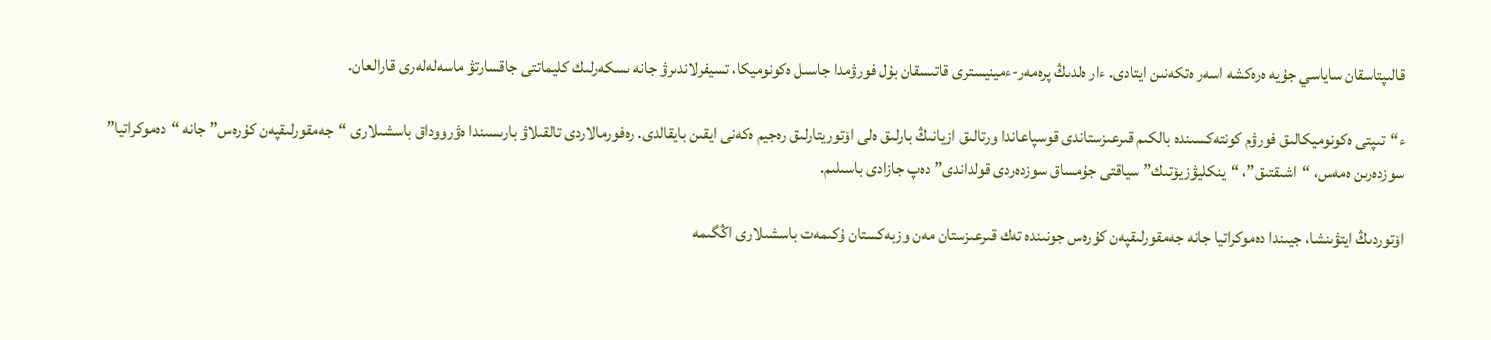قالىپتاسقان ساياسي جۇيە ەرەكشە اسەر ەتكەنىن ايتادى. ءار ەلدىڭ پرەمەر-ءمينيسترى قاتىسقان بۇل فورۋمدا جاسىل ەكونوميكا، تسيفرلاندىرۋ جانە ىسكەرلىك كليماتتى جاقسارتۋ ماسەلەلەرى قارالعان.

ء“تىپتى ەكونوميكالىق فورۋم كونتەكسىندە بالكىم قىرعىزستاندى قوسپاعاندا ورتالىق ازيانىڭ بارلىق ەلى اۆتوريتارلىق رەجيم ەكەنى ايقىن بايقالدى. رەفورمالاردى تالقىلاۋ بارىسىندا ەۋرووداق باسشىلارى “جەمقورلىقپەن كۇرەس” جانە “دەموكراتيا” سوزدەرىن ەمەس، “اشىقتىق”، “ينكليۋزيۆتىك” سياقتى جۇمساق سوزدەردى قولداندى” دەپ جازادى باسىلىم.

اۆتوردىڭ ايتۋىنشا، جيىندا دەموكراتيا جانە جەمقورلىقپەن كۇرەس جونىندە تەك قىرعىزستان مەن وزبەكستان ۇكىمەت باسشىلارى اڭگىمە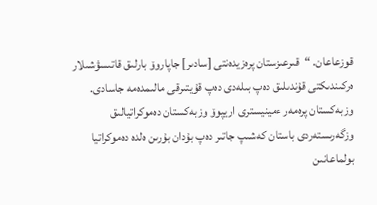قوزعاعان. “قىرعىزستان پرەزيدەنتى [سادىر] جاپاروۆ بارلىق قاتىسۋشىلار ەركىندىكتى قۇندىلىق دەپ بىلەدى دەپ قۇيتىرقى مالىمدەمە جاسادى. وزبەكستان پرەمەر ءمينيسترى اريپوۆ وزبەكستان دەموكراتيالىق وزگەرىستەردى باستان كەشىپ جاتىر دەپ بۇدان بۇرىن ەلدە دەموكراتيا بولماعانىن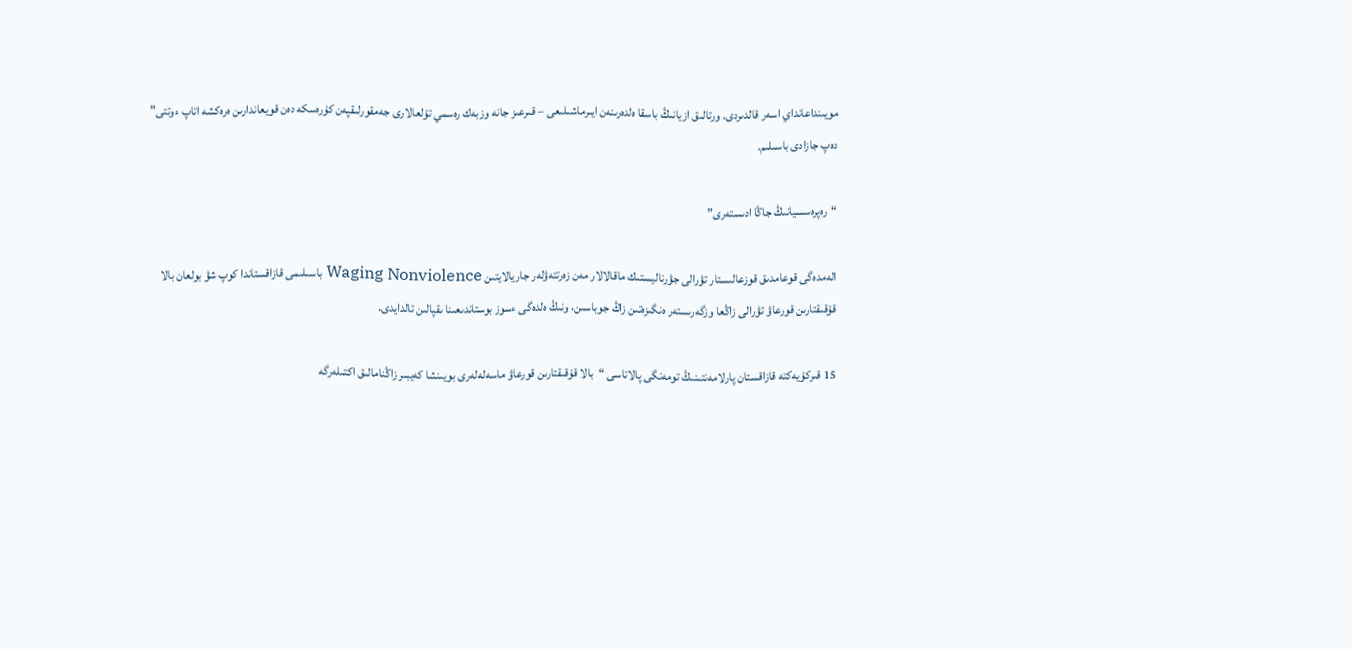مويىنداعانداي اسەر قالدىردى. ورتالىق ازيانىڭ باسقا ەلدەرىنەن ايىرماشىلىعى – قىرعىز جانە وزبەك رەسمي تۇلعالارى جەمقورلىقپەن كۇرەسكە دەن قويعاندارىن ەرەكشە اتاپ ءوتتى” دەپ جازادى باسىلىم.

“رەپرەسسيانىڭ جاڭا ادىستەرى”

الەمدەگى قوعامدىق قوزعالىستار تۋرالى جۋرناليستىك ماقالالار مەن زەرتتەۋلەر جاريالايتىن Waging Nonviolence باسىلىمى قازاقستاندا كوپ شۋ بولعان بالا قۇقىقتارىن قورعاۋ تۋرالى زاڭعا وزگەرىستەر ەنگىزەتىن زاڭ جوباسىن، ونىڭ ەلدەگى ءسوز بوستاندىعىنا ىقپالىن تالدايدى.

15 قىركۇيەكتە قازاقستان پارلامەنتىنىڭ تومەنگى پالاتاسى “بالا قۇقىقتارىن قورعاۋ ماسەلەلەرى بويىنشا كەيبىر زاڭنامالىق اكتىلەرگە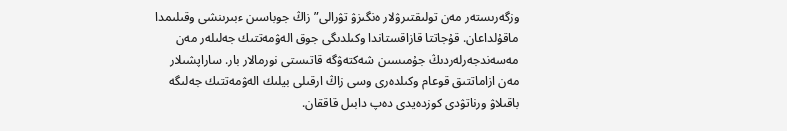وزگەرىستەر مەن تولىقتىرۋلار ەنگىزۋ تۋرالى” زاڭ جوباسىن ءبىرىنشى وقىلىمدا ماقۇلداعان. قۇجاتتا قازاقستاندا وكىلدىگى جوق الەۋمەتتىك جەلىلەر مەن مەسەندجەرلەردىڭ جۇمىسىن شەكتەۋگە قاتىستى نورمالار بار. ساراپشىلار مەن ازاماتتىق قوعام وكىلدەرى وسى زاڭ ارقىلى بيلىك الەۋمەتتىك جەلىگە باقىلاۋ ورناتۋدى كوزدەيدى دەپ دابىل قاققان.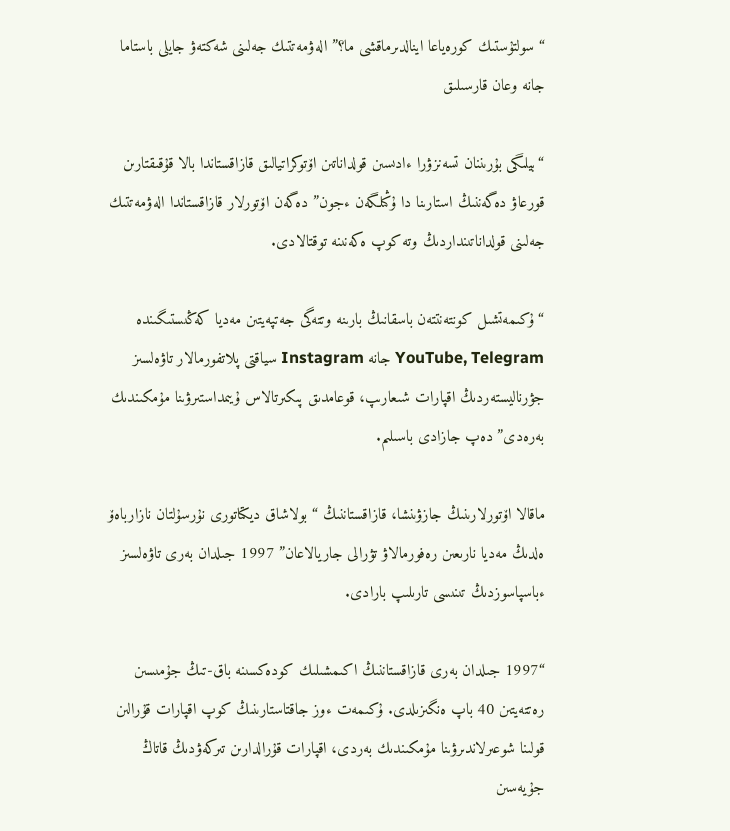“سولتۇستىك كورەياعا اينالدىرماقشى ما؟” الەۋمەتتىك جەلىنى شەكتەۋ جايلى باستاما جانە وعان قارسىلىق

“بيلىگى بۇرىننان تسەنزۋرا ءادىسىن قولداناتىن اۆتوكراتيالىق قازاقستاندا بالا قۇقىقتارىن قورعاۋ دەگەننىڭ استارىنا دا ۇڭىلگەن ءجون” دەگەن اۆتورلار قازاقستاندا الەۋمەتتىك جەلىنى قولداناتىنداردىڭ وتە كوپ ەكەنىنە توقتالادى.

“ۇكىمەتشىل كونتەنتتەن باسقانىڭ بارىنە وتتەگى جەتپەيتىن مەديا كەڭىستىگىندە YouTube, Telegram جانە Instagram سياقتى پلاتفورمالار تاۋەلسىز جۋرناليستەردىڭ اقپارات شىعارىپ، قوعامدىق پىكىرتالاس ۇيىمداستىرۋىنا مۇمكىندىك بەرەدى” دەپ جازادى باسىلىم.

ماقالا اۆتورلارىنىڭ جازۋىنشا، قازاقستاننىڭ “بولاشاق ديكتاتورى نۇرسۇلتان نازارباەۆ ەلدىڭ مەديا نارىعىن رەفورمالاۋ تۋرالى جاريالاعان” 1997 جىلدان بەرى تاۋەلسىز ءباسپاسوزدىڭ تىنىسى تارىلىپ بارادى.

“1997 جىلدان بەرى قازاقستاننىڭ اكىمشىلىك كودەكسىنە باق-تىڭ جۇمىسىن رەتتەيتىن 40 باپ ەنگىزىلدى. ۇكىمەت ءوز جاقتاستارىنىڭ كوپ اقپارات قۇرالىن قولىنا شوعىرلاندىرۋىنا مۇمكىندىك بەردى، اقپارات قۇرالدارىن تىركەۋدىڭ قاتاڭ جۇيەسىن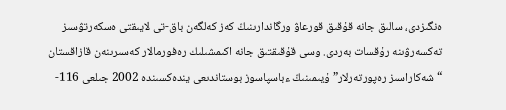ەنگىزدى، سالىق جانە قۇقىق قورعاۋ ورگاندارىنىڭ كەز كەلگەن باق-تى لايىقتى ەسكەرتۋسىز تەكسەرۋىنە رۇقسات بەردى. وسى قۇقىقتىق جانە اكىمشىلىك رەفورمالار كەسىرىنەن قازاقستان “شەكاراسىز رەپورتەرلار” ۇيىمىنىڭ ءباسپاسوز بوستاندىعى يندەكسىندە 2002 جىلعى 116-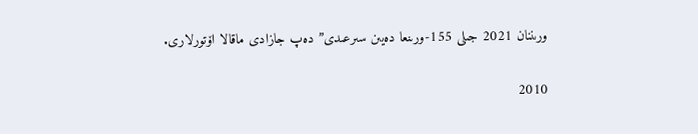ورىننان 2021 جىلى 155-ورىنعا دەيىن سىرعىدى” دەپ جازادى ماقالا اۆتورلارى.

2010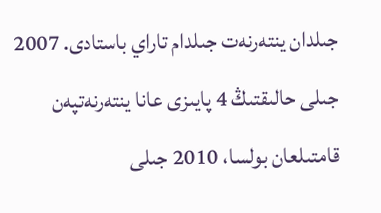جىلدان ينتەرنەت جىلدام تاراي باستادى. 2007 جىلى حالىقتىڭ 4 پايىزى عانا ينتەرنەتپەن قامتىلعان بولسا، 2010 جىلى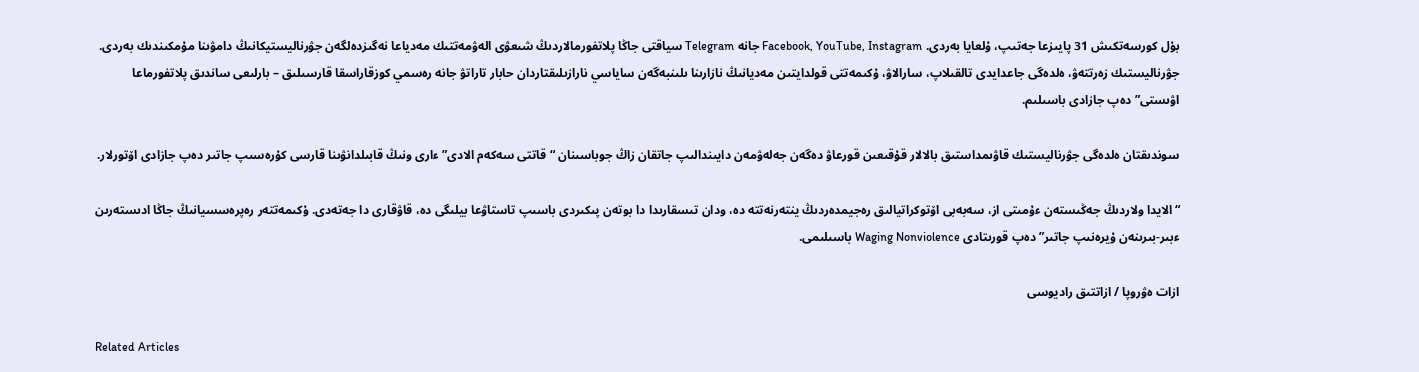بۇل كورسەتكىش 31 پايىزعا جەتىپ، ۇلعايا بەردى. Facebook, YouTube, Instagram جانە Telegram سياقتى جاڭا پلاتفورمالاردىڭ شىعۋى الەۋمەتتىك مەدياعا نەگىزدەلگەن جۋرناليستيكانىڭ دامۋىنا مۇمكىندىك بەردى. جۋرناليستىك زەرتتەۋ، ەلدەگى جاعدايدى تالقىلاپ، سارالاۋ، ۇكىمەتتى قولدايتىن مەديانىڭ نازارىنا ىلىنبەگەن ساياسي نارازىلىقتاردان حابار تاراتۋ جانە رەسمي كوزقاراسقا قارسىلىق – بارلىعى ساندىق پلاتفورماعا اۋىستى” دەپ جازادى باسىلىم.

سوندىقتان ەلدەگى جۋرناليستىك قاۋىمداستىق بالالار قۇقىعىن قورعاۋ دەگەن جەلەۋمەن دايىندالىپ جاتقان زاڭ جوباسىنان “قاتتى سەكەم الادى” ءارى ونىڭ قابىلدانۋىنا قارسى كۇرەسىپ جاتىر دەپ جازادى اۆتورلار.

“الايدا ولاردىڭ جەڭىستەن ءۇمىتى از، سەبەبى اۆتوكراتيالىق رەجيمدەردىڭ ينتەرنەتتە دە، ودان تىسقارىدا دا بوتەن پىكىردى باسىپ تاستاۋعا بيلىگى دە، قاۋقارى دا جەتەدى. ۇكىمەتتەر رەپرەسسيانىڭ جاڭا ادىستەرىن ءبىر-بىرىنەن ۇيرەنىپ جاتىر” دەپ قورىتادى Waging Nonviolence باسىلىمى.

ازات ەۋروپا / ازاتتىق راديوسى

Related Articles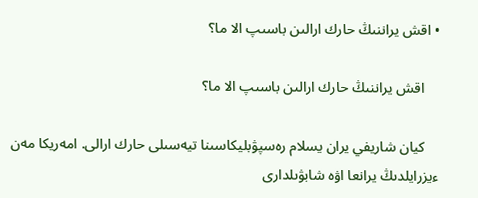• اقش يراننىڭ حارك ارالىن باسىپ الا ما؟

    اقش يراننىڭ حارك ارالىن باسىپ الا ما؟

    كيان شاريفي يران يسلام رەسپۋبليكاسىنا تيەسىلى حارك ارالى. امەريكا مەن ءيزرايلدىڭ يرانعا اۋە شابۋىلدارى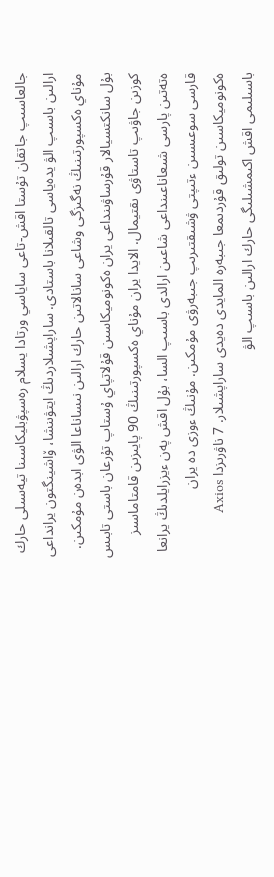جالعاسىپ جاتقان تۇستا اقش-تاعى ساياسي ورتادا يسلام رەسپۋبليكاسىنا تيەسىلى حارك ارالىن باسىپ الۋ يدەياسى تالقىلانا باستادى. ساراپشىلاردىڭ ايتۋىنشا، ۆاشينگتون يرانداعى مۇناي ەكسپورتىنىڭ نەگىزگى وشاعى سانالاتىن حارك ارالىن نىساناعا الۋى ابدەن مۇمكىن. بۇل سانكتسيالار قۇرساۋىنداعى يران ەكونوميكاسىن قۇلاتپاي ۇستاپ تۇرعان باستى تابىس كوزىن جاۋىپ تاستاۋى ىقتيمال. الايدا يران مۇناي ەكسپورتىنىڭ 90 پايىزىن قامتاماسىز ەتەتىن پارسى شىعاناعىنداعى شاعىن ارالدى باسىپ السا، بۇل اقش پەن ءيزرايلدىڭ يرانعا قارسى سوعىسىن ءتىپتى ۋشىقتىرىپ جىبەرۋى مۇمكىن. مۇنىڭ ءوزى دە يران ەكونوميكاسىن تولىق قۇردىمعا جىبەرە المايدى دەيدى ساراپشىلار. 7 ناۋرىزدا Axios باسىلىمى اقش اكىمشىلىگى حارك ارالىن باسىپ الۋ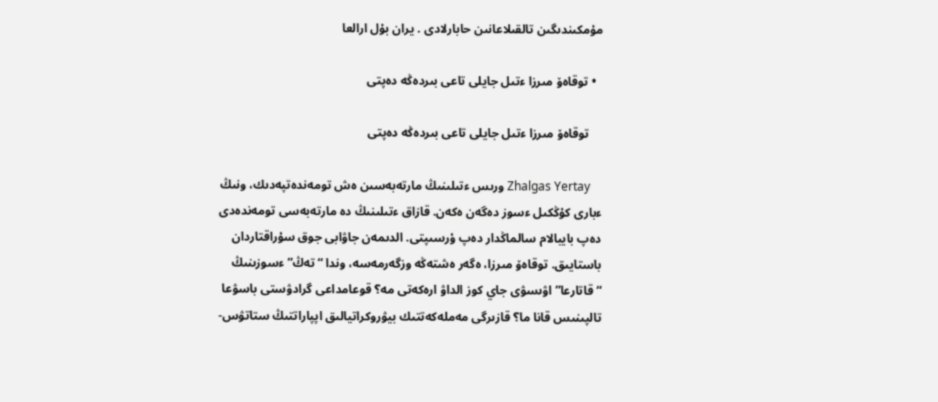مۇمكىندىگىن تالقىلاعانىن حابارلادى . يران بۇل ارالعا

  • توقاەۆ مىرزا ءتىل جايلى تاعى بىردەڭە دەپتى

    توقاەۆ مىرزا ءتىل جايلى تاعى بىردەڭە دەپتى

    Zhalgas Yertay ورىس ءتىلىنىڭ مارتەبەسىن ەش تومەندەتپەدىك، ونىڭ ءبارى كۇڭكىل ءسوز دەگەن ەكەن. قازاق ءتىلىنىڭ دە مارتەبەسى تومەندەدى دەپ بايبالام سالماڭدار دەپ ۇرسىپتى. الدىمەن جاۋابى جوق سۇراقتاردان باستايىق. توقاەۆ مىرزا، ەگەر ەشتەڭە وزگەرمەسە، وندا “تەڭ” ءسوزىنىڭ “قاتارعا” اۋىسۋى جاي كوز الداۋ ارەكەتى مە؟ قوعامداعى گرادۋستى باسۋعا تالپىنىس قانا ما؟ قازىرگى مەملەكەتتىك بيۋروكراتيالىق اپپاراتتىڭ ستاتۋس-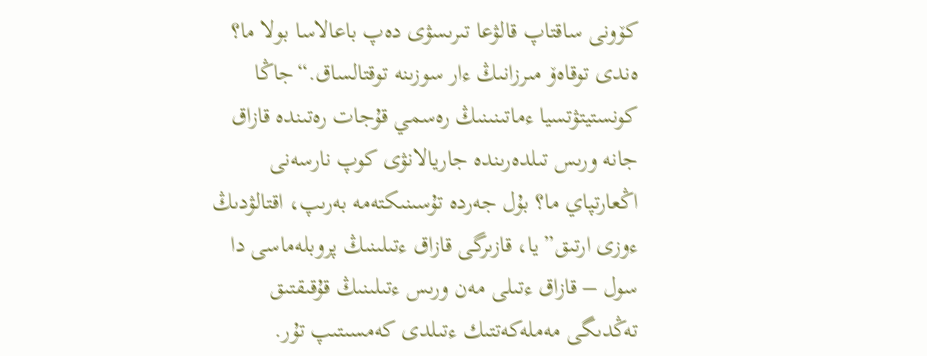كۆونى ساقتاپ قالۋعا تىرىسۋى دەپ باعالاسا بولا ما؟ ەندى توقاەۆ مىرزانىڭ ءار سوزىنە توقتالساق.“جاڭا كونستيتۋتسيا ءماتىنىنىڭ رەسمي قۇجات رەتىندە قازاق جانە ورىس تىلدەرىندە جاريالانۋى كوپ نارسەنى اڭعارتپاي ما؟ بۇل جەردە تۇسىنىكتەمە بەرىپ، اقتالۋدىڭ ءوزى ارتىق”يا، قازىرگى قازاق ءتىلىنىڭ پروبلەماسى دا سول – قازاق ءتىلى مەن ورىس ءتىلىنىڭ قۇقىقتىق تەڭدىگى مەملەكەتتىك ءتىلدى كەمسىتىپ تۇر.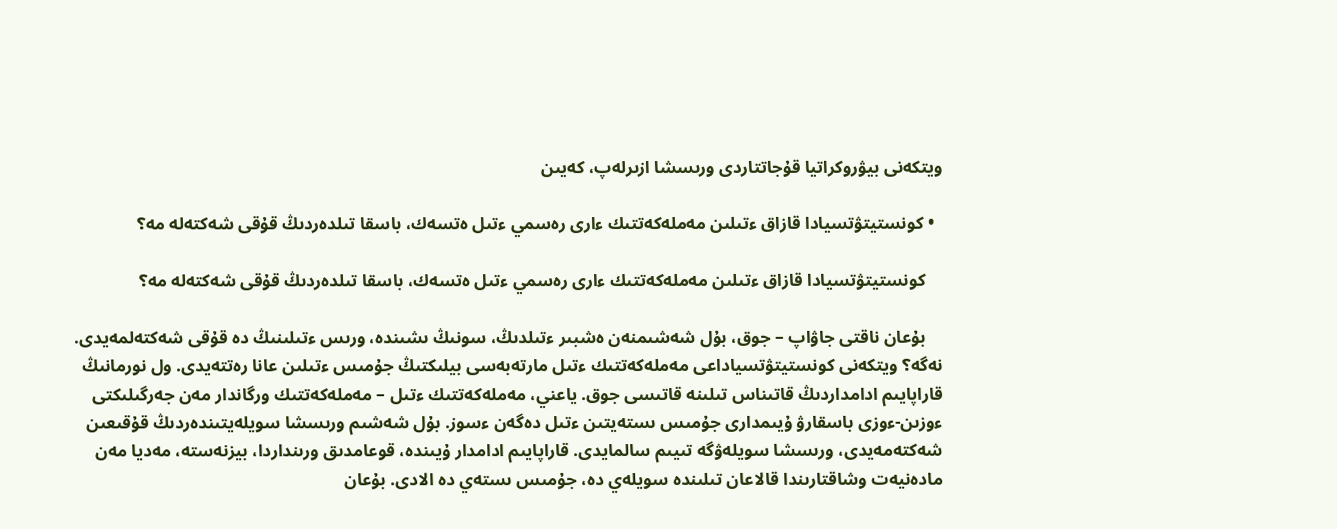ويتكەنى بيۋروكراتيا قۇجاتتاردى ورىسشا ازىرلەپ، كەيىن

  • كونستيتۋتسيادا قازاق ءتىلىن مەملەكەتتىك ءارى رەسمي ءتىل ەتسەك، باسقا تىلدەردىڭ قۇقى شەكتەلە مە؟

    كونستيتۋتسيادا قازاق ءتىلىن مەملەكەتتىك ءارى رەسمي ءتىل ەتسەك، باسقا تىلدەردىڭ قۇقى شەكتەلە مە؟

    بۇعان ناقتى جاۋاپ – جوق، بۇل شەشىمنەن ەشبىر ءتىلدىڭ، سونىڭ ىشىندە، ورىس ءتىلىنىڭ دە قۇقى شەكتەلمەيدى. نەگە؟ ويتكەنى كونستيتۋتسياداعى مەملەكەتتىك ءتىل مارتەبەسى بيلىكتىڭ جۇمىس ءتىلىن عانا رەتتەيدى. ول نورمانىڭ قاراپايىم ادامداردىڭ قاتىناس تىلىنە قاتىسى جوق. ياعني، مەملەكەتتىك ءتىل – مەملەكەتتىك ورگاندار مەن جەرگىلىكتى ءوزىن-ءوزى باسقارۋ ۇيىمدارى جۇمىس ىستەيتىن ءتىل دەگەن ءسوز. بۇل شەشىم ورىسشا سويلەيتىندەردىڭ قۇقىعىن شەكتەمەيدى، ورىسشا سويلەۋگە تىيىم سالمايدى. قاراپايىم ادامدار ۇيىندە، قوعامدىق ورىنداردا، بيزنەستە، مەديا مەن مادەنيەت وشاقتارىندا قالاعان تىلىندە سويلەي دە، جۇمىس ىستەي دە الادى. بۇعان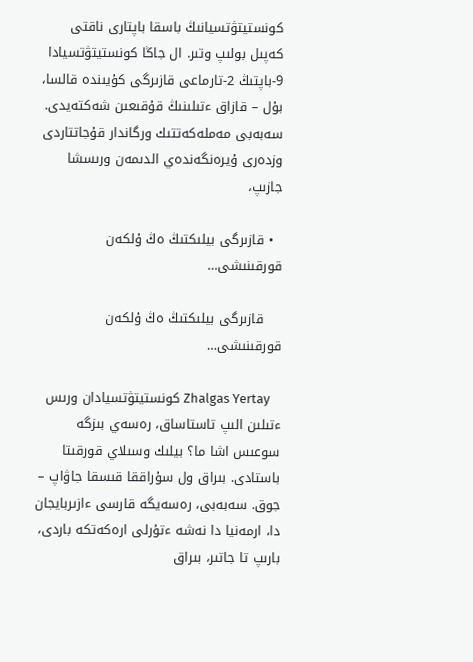كونستيتۋتسيانىڭ باسقا باپتارى ناقتى كەپىل بولىپ وتىر. ال جاڭا كونستيتۋتسيادا 9-باپتىڭ 2-تارماعى قازىرگى كۇيىندە قالسا، بۇل – قازاق ءتىلىنىڭ قۇقىعىن شەكتەيدى. سەبەبى مەملەكەتتىك ورگاندار قۇجاتتاردى وزدەرى ۇيرەنگەندەي الدىمەن ورىسشا جازىپ،

  • قازىرگى بيلىكتىڭ ەڭ ۇلكەن قورقىنىشى…

    قازىرگى بيلىكتىڭ ەڭ ۇلكەن قورقىنىشى…

    Zhalgas Yertay كونستيتۋتسيادان ورىس ءتىلىن الىپ تاستاساق، رەسەي بىزگە سوعىس اشا ما؟ بيلىك وسىلاي قورقىتا باستادى. بىراق ول سۇراققا قىسقا جاۋاپ – جوق. سەبەبى، رەسەيگە قارسى ءازىربايجان دا، ارمەنيا دا نەشە ءتۇرلى ارەكەتكە باردى، بارىپ تا جاتىر، بىراق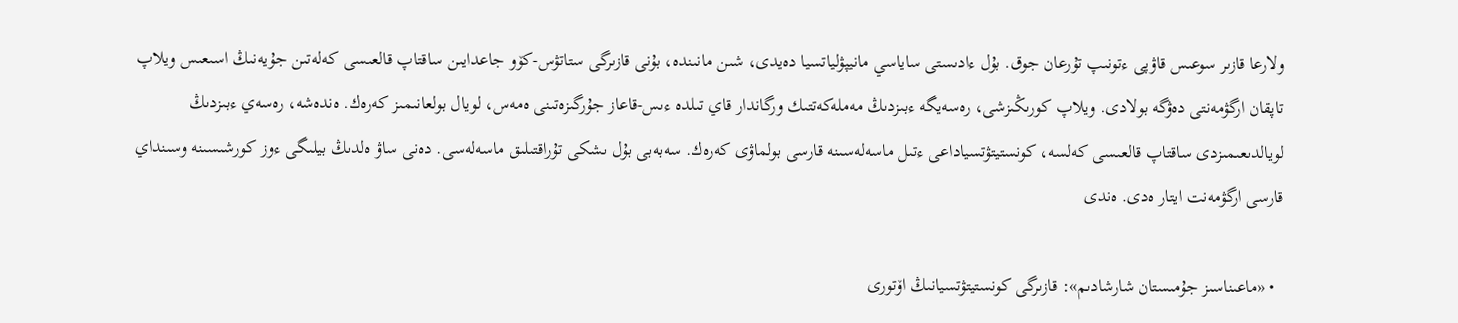ولارعا قازىر سوعىس قاۋپى ءتونىپ تۇرعان جوق. بۇل ءادىستى ساياسي مانيپۋلياتسيا دەيدى، شىن مانىندە، بۇنى قازىرگى ستاتۋس-كۆو جاعدايىن ساقتاپ قالعىسى كەلەتىن جۇيەنىڭ اسىعىس ويلاپ تاپقان ارگۋمەنتى دەۋگە بولادى. ويلاپ كورىڭىزشى، رەسەيگە ءبىزدىڭ مەملەكەتتىك ورگاندار قاي تىلدە ءىس-قاعاز جۇرگىزەتىنى ەمەس، لويال بولعانىمىز كەرەك. ەندەشە، رەسەي ءبىزدىڭ لويالدىعىمىزدى ساقتاپ قالعىسى كەلسە، كونستيتۋتسياداعى ءتىل ماسەلەسىنە قارسى بولماۋى كەرەك. سەبەبى بۇل ىشكى تۇراقتىلىق ماسەلەسى. دەنى ساۋ ەلدىڭ بيلىگى ءوز كورشىسىنە وسىنداي قارسى ارگۋمەنت ايتار ەدى. ەندى

  • «ماعىناسىز جۇمىستان شارشادىم»: قازىرگى كونستيتۋتسيانىڭ اۆتورى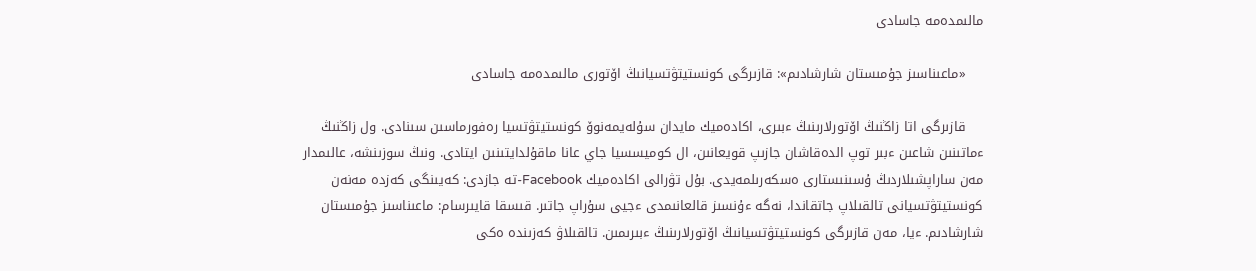مالىمدەمە جاسادى

    «ماعىناسىز جۇمىستان شارشادىم»: قازىرگى كونستيتۋتسيانىڭ اۆتورى مالىمدەمە جاسادى

    قازىرگى اتا زاڭنىڭ اۆتورلارىنىڭ ءبىرى، اكادەميك مايدان سۇلەيمەنوۆ كونستيتۋتسيا رەفورماسىن سىنادى. ول زاڭنىڭ ءماتىنىن شاعىن ءبىر توپ الدەقاشان جازىپ قويعانىن، ال كوميسسيا جاي عانا ماقۇلدايتىنىن ايتادى. ونىڭ سوزىنشە، عالىمدار مەن ساراپشىلاردىڭ ۇسىنىستارى ەسكەرىلمەيدى. بۇل تۋرالى اكادەميك Facebook-تە جازدى: كەيىنگى كەزدە مەنەن كونستيتۋتسيانى تالقىلاپ جاتقاندا، نەگە ءۇنسىز قالعانىمدى ءجيى سۇراپ جاتىر. قىسقا قايىرسام: ماعىناسىز جۇمىستان شارشادىم. ءيا، مەن قازىرگى كونستيتۋتسيانىڭ اۆتورلارىنىڭ ءبىرىمىن. تالقىلاۋ كەزىندە ەكى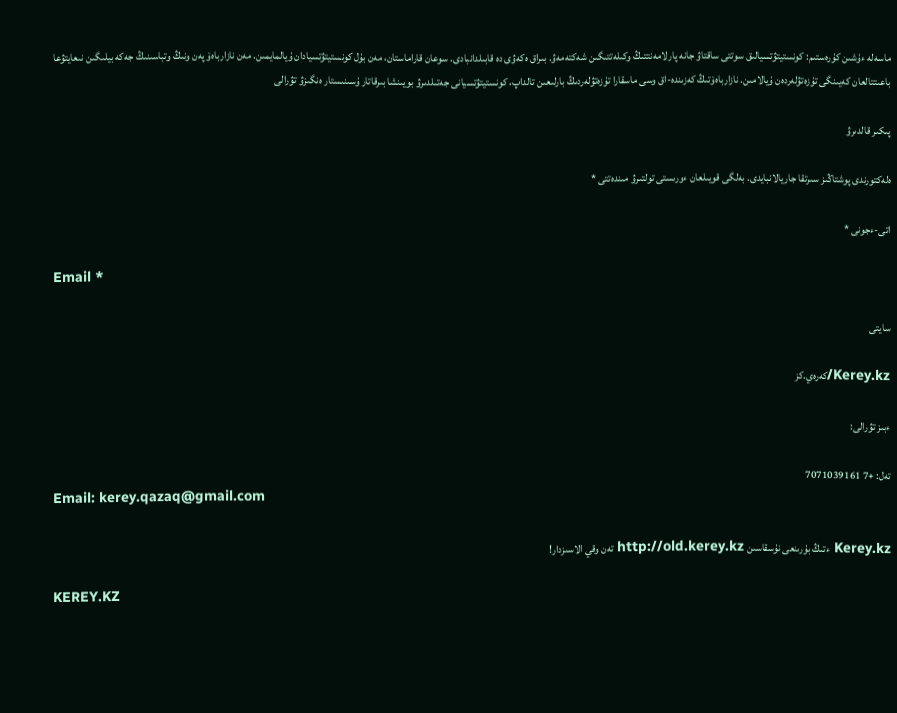ماسەلە ءۇشىن كۇرەستىم: كونستيتۋتسيالىق سوتتى ساقتاۋ جانە پارلامەنتتىڭ وكىلەتتىگىن شەكتەمەۋ. بىراق ەكەۋى دە قابىلدانبادى. سوعان قاراماستان، مەن بۇل كونستيتۋتسيادان ۇيالمايمىن. مەن نازارباەۆ پەن ونىڭ وتباسىنىڭ جەكە بيلىگىن نىعايتۋعا باعىتتالعان كەيىنگى تۇزەتۋلەردەن ۇيالامىن. نازارباەۆتىڭ كەزىندە-اق وسى ماسقارا تۇزەتۋلەردىڭ بارلىعىن تالداپ، كونستيتۋتسيانى جەتىلدىرۋ بويىنشا بىرقاتار ۇسىنىستار ەنگىزۋ تۋرالى

پىكىر قالدىرۋ

ەلەكتورندى پوشتاڭىز سىرتقا جاريالانبايدى. بەلگى قويىلعان ءورىستى تولتىرۋ مىندەتتى *

اتى-ءجونى *

Email *

سايتى

Kerey.kz/كەرەي.كز

ءبىز تۋرالى:

تەل: +7 7071039161
Email: kerey.qazaq@gmail.com

Kerey.kz ءتىڭ بۇرىنعى نۇسقاسىن http://old.kerey.kz تەن وقي الاسىزدار!

KEREY.KZ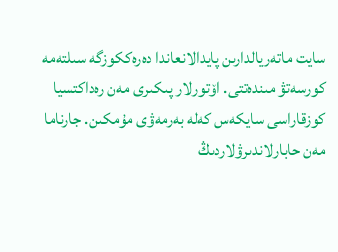سايت ماتەريالدارىن پايدالانعاندا دەرەككوزگە سىلتەمە كورسەتۋ مىندەتتى. اۆتورلار پىكىرى مەن رەداكتسيا كوزقاراسى سايكەس كەلە بەرمەۋى مۇمكىن. جارناما مەن حابارلاندىرۋلاردىڭ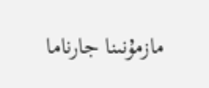مازمۇنىنا جارناما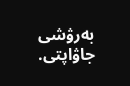بەرۋشى جاۋاپتى.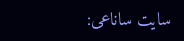سايت ساناعى: